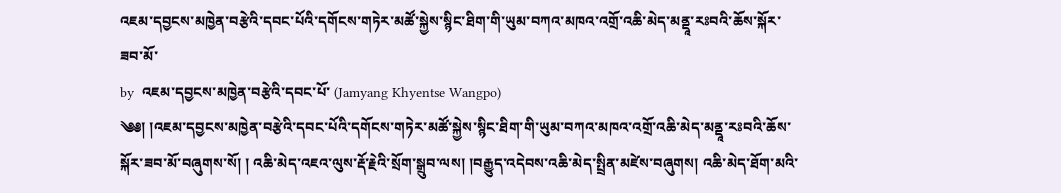འཇམ་དབྱངས་མཁྱེན་བརྩེའི་དབང་པོའི་དགོངས་གཏེར་མཚོ་སྐྱེས་སྙིང་ཐིག་གི་ཡུམ་བཀའ་མཁའ་འགྲོ་འཆི་མེད་མནྡཱ་རཿབའི་ཆོས་སྐོར་ཟབ་མོ་
by  འཇམ་དབྱངས་མཁྱེན་བརྩེའི་དབང་པོ་ (Jamyang Khyentse Wangpo)
༄༅། །འཇམ་དབྱངས་མཁྱེན་བརྩེའི་དབང་པོའི་དགོངས་གཏེར་མཚོ་སྐྱེས་སྙིང་ཐིག་གི་ཡུམ་བཀའ་མཁའ་འགྲོ་འཆི་མེད་མནྡཱ་རཿབའི་ཆོས་སྐོར་ཟབ་མོ་བཞུགས་སོ། ། འཆི་མེད་འཇའ་ལུས་རྡོ་རྗེའི་སྲོག་སྒྲུབ་ལས། །བརྒྱུད་འདེབས་འཆི་མེད་སྤྲིན་མཛེས་བཞུགས། འཆི་མེད་ཐོག་མའི་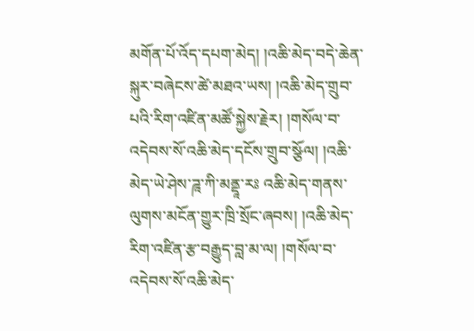མགོན་པོ་འོད་དཔག་མེད། །འཆི་མེད་བདེ་ཆེན་སྐུར་བཞེངས་ཚེ་མཐའ་ཡས། །འཆི་མེད་གྲུབ་པའི་རིག་འཛིན་མཚོ་སྐྱེས་རྗེར། །གསོལ་བ་འདེབས་སོ་འཆི་མེད་དངོས་གྲུབ་སྩོལ། །འཆི་མེད་ཡེ་ཤེས་ཌཱ་ཀི་མནྡཱ་རཿ འཆི་མེད་གནས་ལུགས་མངོན་གྱུར་ཁྲི་སྲོང་ཞབས། །འཆི་མེད་རིག་འཛིན་རྩ་བརྒྱུད་བླ་མ་ལ། །གསོལ་བ་འདེབས་སོ་འཆི་མེད་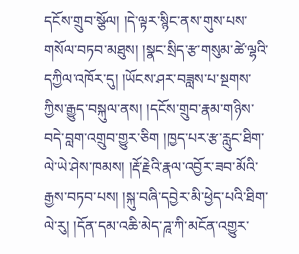དངོས་གྲུབ་སྩོལ། །དེ་ལྟར་སྙིང་ནས་གུས་པས་གསོལ་བཏབ་མཐུས། །སྣང་སྲིད་རྩ་གསུམ་ཚེ་ལྷའི་དཀྱིལ་འཁོར་དུ། །ཡོངས་ཤར་བཟླས་པ་སྔགས་ཀྱིས་རྒྱུད་བསྐུལ་ནས། །དངོས་གྲུབ་རྣམ་གཉིས་བདེ་བླག་འགྲུབ་གྱུར་ཅིག །ཁྱད་པར་རྩ་རླུང་ཐིག་ལེ་ཡེ་ཤེས་ཁམས། །རྡོ་རྗེའི་རྣལ་འབྱོར་ཟབ་མོའི་རྒྱས་བཏབ་པས། །སྐུ་བཞི་དབྱེར་མི་ཕྱེད་པའི་ཐིག་ལེ་རུ། །དོན་དམ་འཆི་མེད་ཌཱ་ཀི་མངོན་འགྱུར་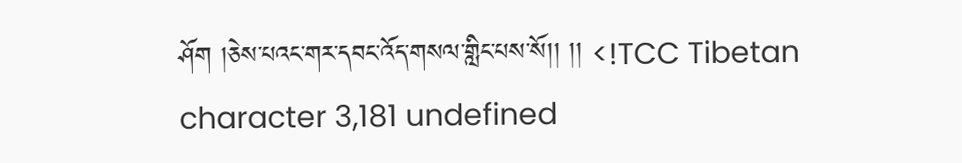ཤོག །ཅེས་པའང་གར་དབང་འོད་གསལ་གླིང་པས་སོ།། །། <!TCC Tibetan character 3,181 undefined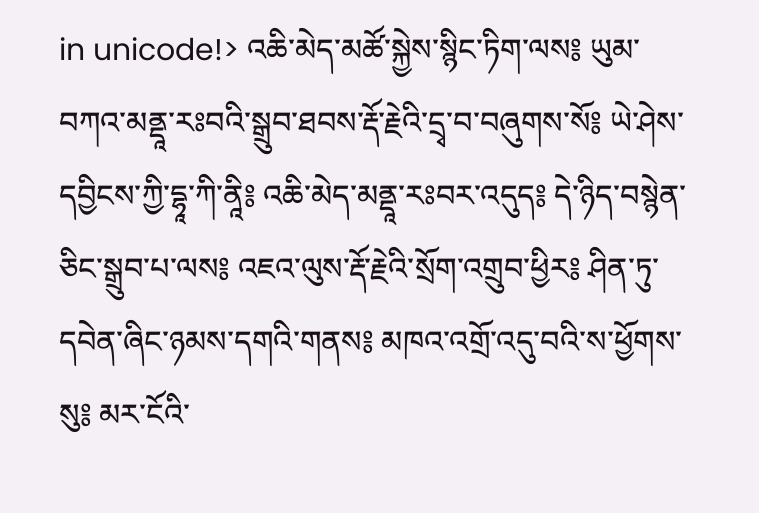in unicode!> འཆི་མེད་མཚོ་སྐྱེས་སྙིང་ཏིག་ལས༔ ཡུམ་བཀའ་མནྡཱ་རཿབའི་སྒྲུབ་ཐབས་རྡོ་རྗེའི་དྲྭ་བ་བཞུགས་སོ༔ ཡེ་ཤེས་དབྱིངས་ཀྱི་དྷཱ་ཀི་ནཱི༔ འཆི་མེད་མནྡཱ་རཿབར་འདུད༔ དེ་ཉིད་བསྙེན་ཅིང་སྒྲུབ་པ་ལས༔ འཇའ་ལུས་རྡོ་རྗེའི་སྲོག་འགྲུབ་ཕྱིར༔ ཤིན་ཏུ་དབེན་ཞིང་ཉམས་དགའི་གནས༔ མཁའ་འགྲོ་འདུ་བའི་ས་ཕྱོགས་སུ༔ མར་ངོའི་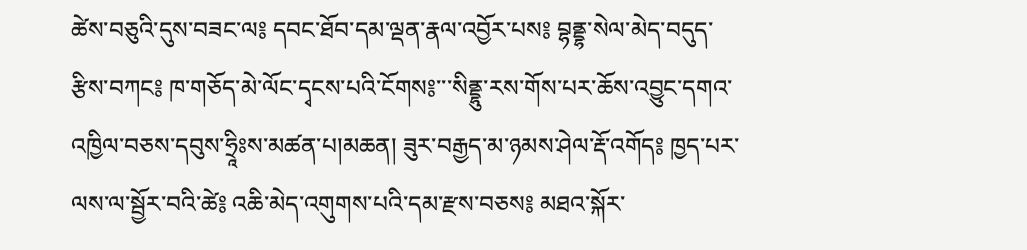ཚེས་བཅུའི་དུས་བཟང་ལ༔ དབང་ཐོབ་དམ་ལྡན་རྣལ་འབྱོར་པས༔ བྷནྡྷ་སེལ་མེད་བདུད་རྩིས་བཀང༔ ཁ་གཅོད་མེ་ལོང་དྭངས་པའི་ངོགས༔་་་སིནྡྷུ་རས་གོས་པར་ཆོས་འབྱུང་དགའ་འཁྱིལ་བཅས་དབུས་ཧྲཱིཿས་མཚན་པ།མཆན། ཟུར་བརྒྱད་མ་ཉམས་ཤེལ་རྡོ་འགོད༔ ཁྱད་པར་ལས་ལ་སྦྱོར་བའི་ཚེ༔ འཆི་མེད་འགུགས་པའི་དམ་རྫས་བཅས༔ མཐའ་སྐོར་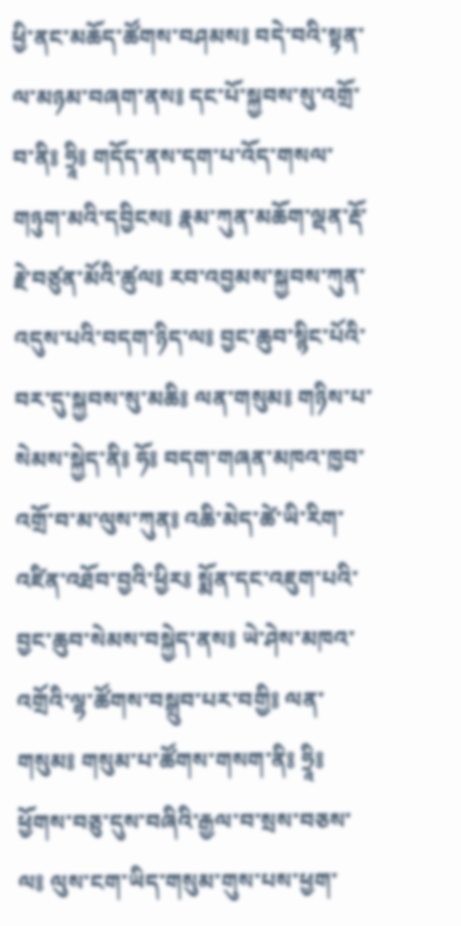ཕྱི་ནང་མཆོད་ཚོགས་བཤམས༔ བདེ་བའི་སྟན་ལ་མཉམ་བཞག་ནས༔ དང་པོ་སྐྱབས་སུ་འགྲོ་བ་ནི༔ ཧྲཱི༔ གདོད་ནས་དག་པ་འོད་གསལ་གཉུག་མའི་དབྱིངས༔ རྣམ་ཀུན་མཆོག་ལྡན་རྡོ་རྗེ་བཙུན་མོའི་ཚུལ༔ རབ་འབྱམས་སྐྱབས་ཀུན་འདུས་པའི་བདག་ཉིད་ལ༔ བྱང་ཆུབ་སྙིང་པོའི་བར་དུ་སྐྱབས་སུ་མཆི༔ ལན་གསུམ༔ གཉིས་པ་སེམས་སྐྱེད་ནི༔ ཧོ༔ བདག་གཞན་མཁའ་ཁྱབ་འགྲོ་བ་མ་ལུས་ཀུན༔ འཆི་མེད་ཚེ་ཡི་རིག་འཛིན་འཐོབ་བྱའི་ཕྱིར༔ སྨོན་དང་འཇུག་པའི་བྱང་ཆུབ་སེམས་བསྐྱེད་ནས༔ ཡེ་ཤེས་མཁའ་འགྲོའི་ལྷ་ཚོགས་བསྒྲུབ་པར་བགྱི༔ ལན་གསུམ༔ གསུམ་པ་ཚོགས་གསག་ནི༔ ཧྲཱི༔ ཕྱོགས་བཅུ་དུས་བཞིའི་རྒྱལ་བ་སྲས་བཅས་ལ༔ ལུས་ངག་ཡིད་གསུམ་གུས་པས་ཕྱག་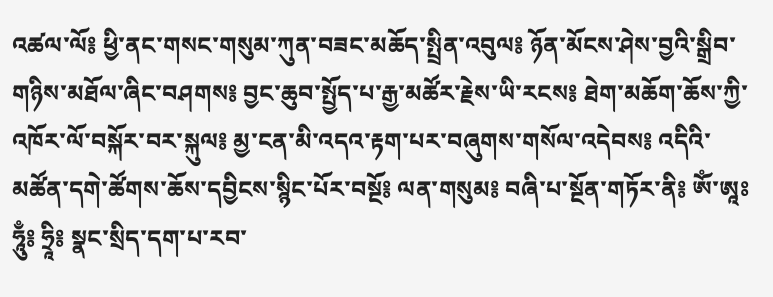འཚལ་ལོ༔ ཕྱི་ནང་གསང་གསུམ་ཀུན་བཟང་མཆོད་སྤྲིན་འབུལ༔ ཉོན་མོངས་ཤེས་བྱའི་སྒྲིབ་གཉིས་མཐོལ་ཞིང་བཤགས༔ བྱང་ཆུབ་སྤྱོད་པ་རྒྱ་མཚོར་རྗེས་ཡི་རངས༔ ཐེག་མཆོག་ཆོས་ཀྱི་འཁོར་ལོ་བསྐོར་བར་སྐུལ༔ མྱ་ངན་མི་འདའ་རྟག་པར་བཞུགས་གསོལ་འདེབས༔ འདིའི་མཚོན་དགེ་ཚོགས་ཆོས་དབྱིངས་སྙིང་པོར་བསྔོ༔ ལན་གསུམ༔ བཞི་པ་སྔོན་གཏོར་ནི༔ ཨོཾ་ཨཱཿཧཱུྃ༔ ཧྲཱི༔ སྣང་སྲིད་དག་པ་རབ་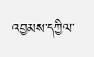འབྱམས་དཀྱིལ་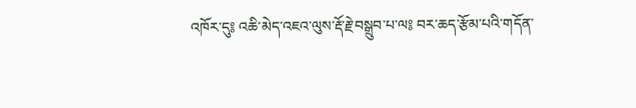འཁོར་དུ༔ འཆི་མེད་འཇའ་ལུས་རྡོ་རྗེ་བསྒྲུབ་པ་ལ༔ བར་ཆད་རྩོམ་པའི་གདོན་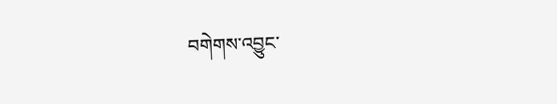བགེགས་འབྱུང་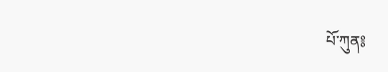པོ་ཀུན༔